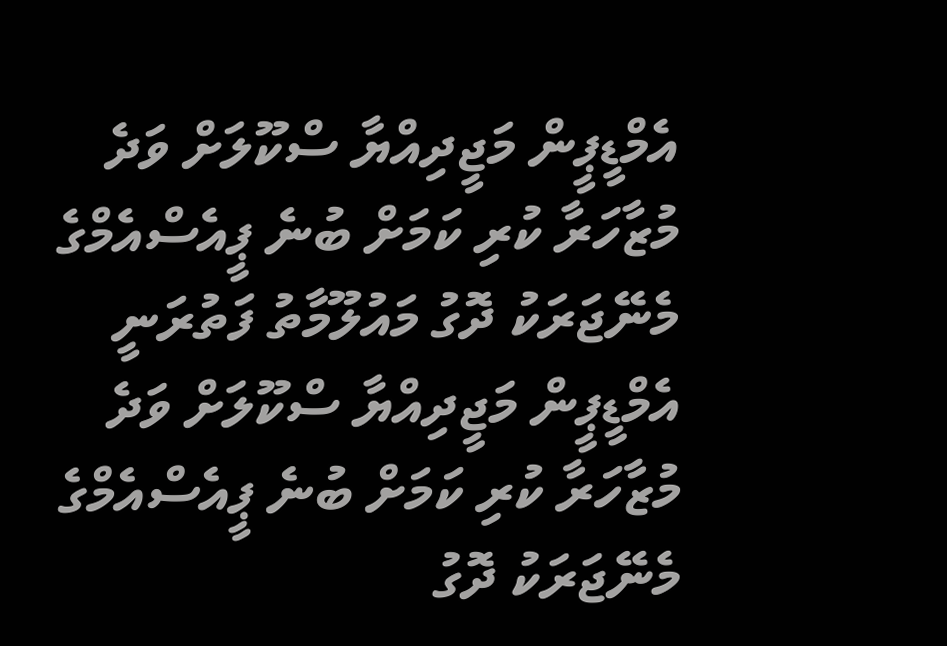އެމްޑީޕީން މަޖީދިއްޔާ ސްކޫލަށް ވަދެ މުޒާހަރާ ކުރި ކަމަށް ބުނެ ޕީއެސްއެމްގެ މެނޭޖަރަކު ދޮގު މައުލޫމާތު ފަތުރަނީ އެމްޑީޕީން މަޖީދިއްޔާ ސްކޫލަށް ވަދެ މުޒާހަރާ ކުރި ކަމަށް ބުނެ ޕީއެސްއެމްގެ މެނޭޖަރަކު ދޮގު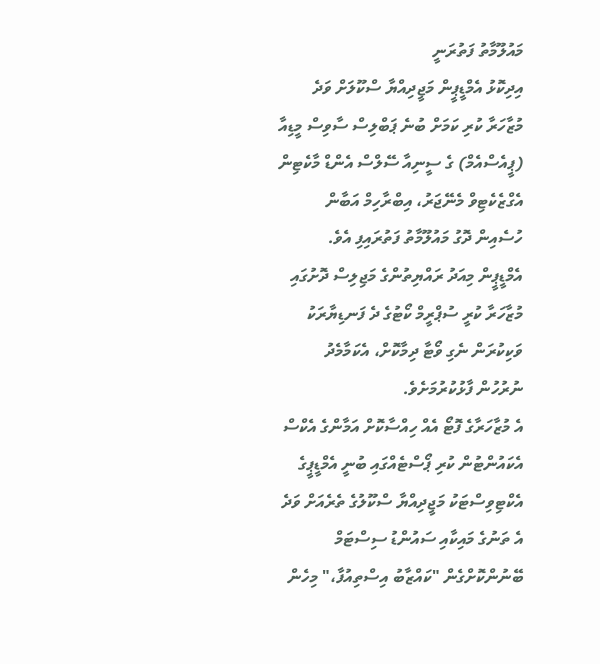މައުލޫމާތު ފަތުރަނީ
އިދިކޮޅު އެމްޑީޕީން މަޖީދިއްޔާ ސްކޫލަށް ވަދެ މުޒާހަރާ ކުރި ކަމަށް ބުނެ ޕަބްލިސް ސާވިސް މީޑިއާ (ޕީއެސްއެމް) ގެ ސީނިއާ ސޭލްސް އެންޑް މާކެޓިން އެގްޒެކެޓިވް މެނޭޖަރު، އިބްރާހިމް އަބާން ހުސެއިން ދޮގު މައުލޫމާތު ފަތުރައިފި އެވެ.
އެމްޑީޕީން މިއަދު ރައްޔިތުންގެ މަޖިލިސް ދޮށުގައި މުޒާހަރާ ކުރީ ސުޕްރީމް ކޯޓުގެ ދެ ފަނޑިޔާރަކު ވަކިކުރަން ނެގި ވޯޓާ ދިމާކޮށް، އެކަމާމެދު ނުރުހުން ފާޅުކުރުމަށެވެ.
އެ މުޒާހަރާގެ ފޮޓޯ އެއް ހިއްސާކޮށް އަމާންގެ އެކްސް އެކައުންޓުން ކުރި ޕޯސްޓެއްގައި ބުނީ އެމްޑީޕީގެ އެކްޓިވިސްޓަކު މަޖީދިއްޔާ ސްކޫލުގެ ތެރެއަށް ވަދެ އެ ތަނުގެ މައިކާއި ސައުންޑު ސިސްޓަމް ބޭނުންކޮށްގެން "ކައްޒާބު އިސްތިއުފާ،" މިހެން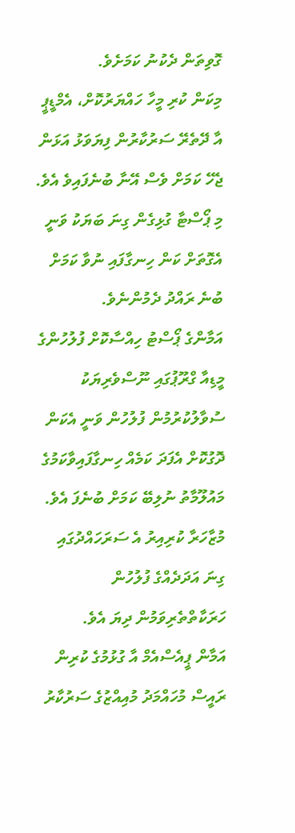ގޮވިތަން ދެކުނު ކަމަށެވެ.
މިކަން ކުރި މީހާ ހައްޔަރުކޮށް، އެމްޑީޕީ އާ ދޭތެރޭ ސަރުކާރުން ފިޔަވަޅު އަޅަން ޖެހޭ ކަމަށް ވެސް އޭނާ ބުނެފައިވެ އެވެ. މި ޕޯސްޓާ ގުޅިގެން ގިނަ ބަޔަކު ވަނީ އެގޮތަށް ކަން ހިނގާފައި ނުވާ ކަމަށް ބުނެ ރައްދު ދެމުންނެވެ.
އަމާންގެ ޕޯސްޓު ހިއްސާކޮށް ފުލުހުންގެ މީޑިއާ ގްރޫޕުގައި ނޫސްވެރިޔަކު ސުވާލުކުރުމުން ފުލުހުން ވަނީ އެކަން ދޮގުކޮށް އެފަދަ ކަމެއް ހިނގާފައިވާކަމުގެ މައުލޫމާތު ނުލިބޭ ކަމަށް ބުނެފަ އެވެ. މުޒާހަރާ ކުރިއިރު އެ ސަރަހައްދުގައި ގިނަ އަދަދެއްގެ ފުލުހުން ހަރަކާތްތެރިވަމުން ދިޔަ އެވެ.
އަމާން ޕީއެސްއެމް އާ ގުޅުމުގެ ކުރިން ރައީސް މުހައްމަދު މުއިއްޒުގެ ސަރުކާރު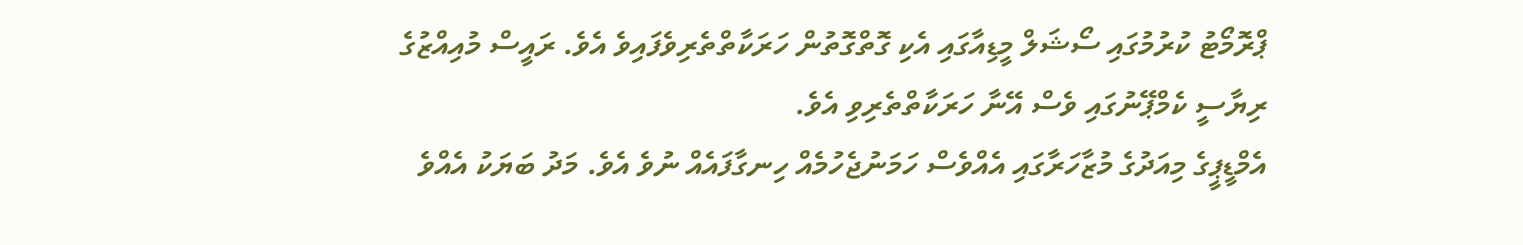ޕްރޮމޯޓު ކުރުމުގައި ސޯޝަލް މީޑިއާގައި އެކި ގޮތްގޮތުން ހަރަކާތްތެރިވެފައިވެ އެވެ. ރައީސް މުއިއްޒުގެ ރިޔާސީ ކެމްޕޭނުގައި ވެސް އޭނާ ހަރަކާތްތެރިވި އެވެ.
އެމްޑީޕީގެ މިއަދުގެ މުޒާހަރާގައި އެއްވެސް ހަމަނުޖެހުމެއް ހިނގާފައެއް ނުވެ އެވެ. މަދު ބަޔަކު އެއްވެ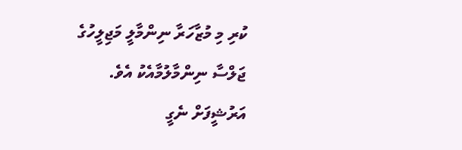ކުރި މި މުޒާހަރާ ނިންމާލީ މަޖިލީހުގެ ޖަލްސާ ނިންމާލުމާއެކު އެވެ.
އަރުޝީފަށް ނެގީ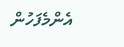އެންމެފަހުން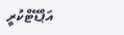އަޕްޑޭޓްކުރީ